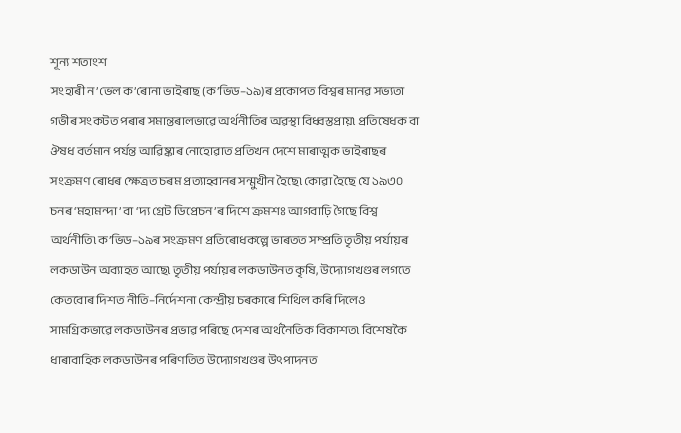শূন্য শতাংশ
সংহাৰী ন’ভেল ক’ৰোনা ভাইৰাছ (ক’ভিড–১৯)ৰ প্রকোপত বিশ্বৰ মানৱ সভ্যতা গভীৰ সংকটত পৰাৰ সমান্তৰালভাৱে অর্থনীতিৰ অৱস্থা বিধ্বস্তপ্রায়৷ প্রতিষেধক বা ঔষধ বর্তমান পর্যন্ত আৱিষ্কাৰ নোহোৱাত প্রতিখন দেশে মাৰাত্মক ভাইৰাছৰ সংক্রমণ ৰোধৰ ক্ষেত্রত চৰম প্রত্যাহ্বানৰ সন্মুখীন হৈছে৷ কোৱা হৈছে যে ১৯৩০ চনৰ ‘মহামন্দা’ বা ‘দ্য গ্রেট ডিপ্রেচন’ৰ দিশে ক্রমশঃ আগবাঢ়ি গৈছে বিশ্ব অর্থনীতি৷ ক’ভিড–১৯ৰ সংক্রমণ প্রতিৰোধকল্পে ভাৰতত সম্প্রতি তৃতীয় পর্যায়ৰ লকডাউন অব্যাহত আছে৷ তৃতীয় পর্যায়ৰ লকডাউনত কৃষি, উদ্যোগখণ্ডৰ লগতে কেতবোৰ দিশত নীতি–নির্দেশনা কেন্দ্রীয় চৰকাৰে শিথিল কৰি দিলেও সামগ্রিকভাৱে লকডাউনৰ প্রভাৱ পৰিছে দেশৰ অর্থনৈতিক বিকাশত৷ বিশেষকৈ ধাৰাবাহিক লকডাউনৰ পৰিণতিত উদ্যোগখণ্ডৰ উৎপাদনত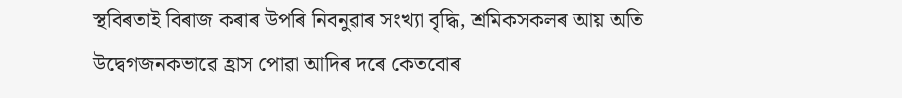স্থবিৰতাই বিৰাজ কৰাৰ উপৰি নিবনুৱাৰ সংখ্যা বৃদ্ধি, শ্রমিকসকলৰ আয় অতি উদ্বেগজনকভাৱে হ্রাস পোৱা আদিৰ দৰে কেতবোৰ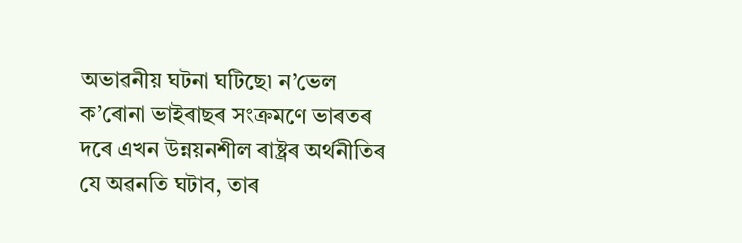অভাৱনীয় ঘটনা ঘটিছে৷ ন’ভেল ক’ৰোনা ভাইৰাছৰ সংক্রমণে ভাৰতৰ দৰে এখন উন্নয়নশীল ৰাষ্ট্রৰ অর্থনীতিৰ যে অৱনতি ঘটাব, তাৰ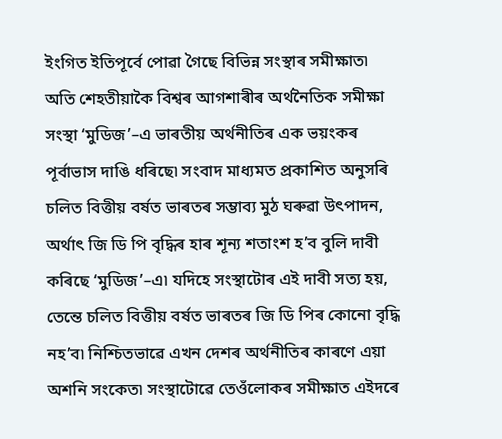ইংগিত ইতিপূর্বে পোৱা গৈছে বিভিন্ন সংস্থাৰ সমীক্ষাত৷ অতি শেহতীয়াকৈ বিশ্বৰ আগশাৰীৰ অর্থনৈতিক সমীক্ষা সংস্থা ‘মুডিজ’–এ ভাৰতীয় অর্থনীতিৰ এক ভয়ংকৰ পূর্বাভাস দাঙি ধৰিছে৷ সংবাদ মাধ্যমত প্রকাশিত অনুসৰি চলিত বিত্তীয় বর্ষত ভাৰতৰ সম্ভাব্য মুঠ ঘৰুৱা উৎপাদন, অর্থাৎ জি ডি পি বৃদ্ধিৰ হাৰ শূন্য শতাংশ হ’ব বুলি দাবী কৰিছে ‘মুডিজ’–এ৷ যদিহে সংস্থাটোৰ এই দাবী সত্য হয়, তেন্তে চলিত বিত্তীয় বর্ষত ভাৰতৰ জি ডি পিৰ কোনো বৃদ্ধি নহ’ব৷ নিশ্চিতভাৱে এখন দেশৰ অর্থনীতিৰ কাৰণে এয়া অশনি সংকেত৷ সংস্থাটোৱে তেওঁলোকৰ সমীক্ষাত এইদৰে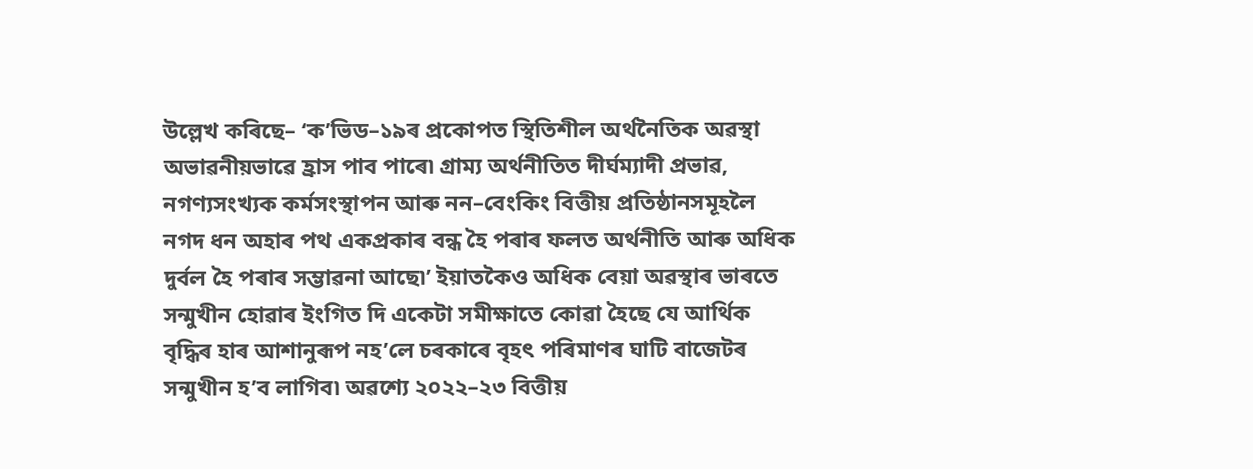উল্লেখ কৰিছে– ‘ক’ভিড–১৯ৰ প্রকোপত স্থিতিশীল অর্থনৈতিক অৱস্থা অভাৱনীয়ভাৱে হ্রাস পাব পাৰে৷ গ্রাম্য অর্থনীতিত দীর্ঘম্যাদী প্রভাৱ, নগণ্যসংখ্যক কর্মসংস্থাপন আৰু নন–বেংকিং বিত্তীয় প্রতিষ্ঠানসমূহলৈ নগদ ধন অহাৰ পথ একপ্রকাৰ বন্ধ হৈ পৰাৰ ফলত অর্থনীতি আৰু অধিক দুর্বল হৈ পৰাৰ সম্ভাৱনা আছে৷’ ইয়াতকৈও অধিক বেয়া অৱস্থাৰ ভাৰতে সন্মুখীন হোৱাৰ ইংগিত দি একেটা সমীক্ষাতে কোৱা হৈছে যে আর্থিক বৃদ্ধিৰ হাৰ আশানুৰূপ নহ’লে চৰকাৰে বৃহৎ পৰিমাণৰ ঘাটি বাজেটৰ সন্মুখীন হ’ব লাগিব৷ অৱশ্যে ২০২২–২৩ বিত্তীয়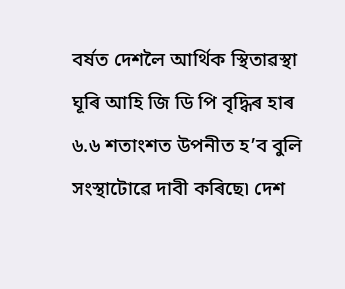বর্ষত দেশলৈ আর্থিক স্থিতাৱস্থা ঘূৰি আহি জি ডি পি বৃদ্ধিৰ হাৰ ৬.৬ শতাংশত উপনীত হ’ব বুলি সংস্থাটোৱে দাবী কৰিছে৷ দেশ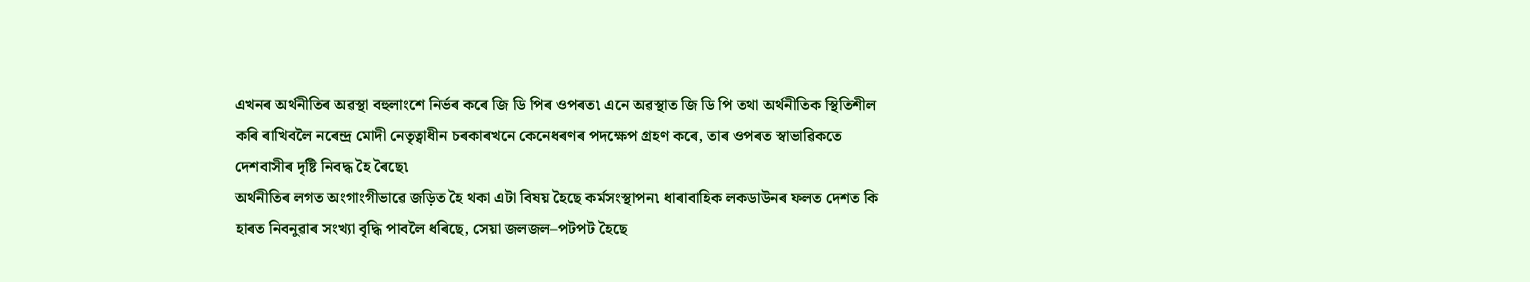এখনৰ অর্থনীতিৰ অৱস্থা বহুলাংশে নির্ভৰ কৰে জি ডি পিৰ ওপৰত৷ এনে অৱস্থাত জি ডি পি তথা অর্থনীতিক স্থিতিশীল কৰি ৰাখিবলৈ নৰেন্দ্র মোদী নেতৃত্বাধীন চৰকাৰখনে কেনেধৰণৰ পদক্ষেপ গ্রহণ কৰে, তাৰ ওপৰত স্বাভাৱিকতে দেশবাসীৰ দৃষ্টি নিবদ্ধ হৈ ৰৈছে৷
অর্থনীতিৰ লগত অংগাংগীভাৱে জড়িত হৈ থকা এটা বিষয় হৈছে কর্মসংস্থাপন৷ ধাৰাবাহিক লকডাউনৰ ফলত দেশত কি হাৰত নিবনুৱাৰ সংখ্যা বৃদ্ধি পাবলৈ ধৰিছে, সেয়া জলজল–পটপট হৈছে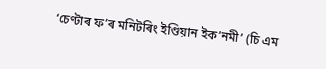‘চেণ্টাৰ ফ’ৰ মনিটৰিং ইণ্ডিয়ান ইক’নমী’ (চি এম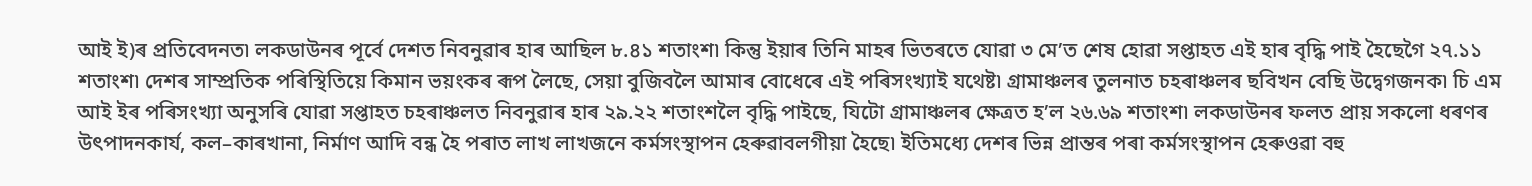আই ই)ৰ প্রতিবেদনত৷ লকডাউনৰ পূর্বে দেশত নিবনুৱাৰ হাৰ আছিল ৮.৪১ শতাংশ৷ কিন্তু ইয়াৰ তিনি মাহৰ ভিতৰতে যোৱা ৩ মে’ত শেষ হোৱা সপ্তাহত এই হাৰ বৃদ্ধি পাই হৈছেগৈ ২৭.১১ শতাংশ৷ দেশৰ সাম্প্রতিক পৰিস্থিতিয়ে কিমান ভয়ংকৰ ৰূপ লৈছে, সেয়া বুজিবলৈ আমাৰ বোধেৰে এই পৰিসংখ্যাই যথেষ্ট৷ গ্রামাঞ্চলৰ তুলনাত চহৰাঞ্চলৰ ছবিখন বেছি উদ্বেগজনক৷ চি এম আই ইৰ পৰিসংখ্যা অনুসৰি যোৱা সপ্তাহত চহৰাঞ্চলত নিবনুৱাৰ হাৰ ২৯.২২ শতাংশলৈ বৃদ্ধি পাইছে, যিটো গ্রামাঞ্চলৰ ক্ষেত্রত হ’ল ২৬.৬৯ শতাংশ৷ লকডাউনৰ ফলত প্রায় সকলো ধৰণৰ উৎপাদনকার্য, কল–কাৰখানা, নির্মাণ আদি বন্ধ হৈ পৰাত লাখ লাখজনে কর্মসংস্থাপন হেৰুৱাবলগীয়া হৈছে৷ ইতিমধ্যে দেশৰ ভিন্ন প্রান্তৰ পৰা কর্মসংস্থাপন হেৰুওৱা বহু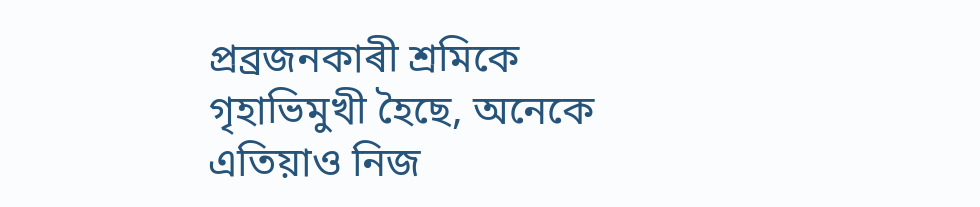প্রব্রজনকাৰী শ্রমিকে গৃহাভিমুখী হৈছে, অনেকে এতিয়াও নিজ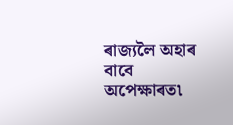ৰাজ্যলৈ অহাৰ বাবে অপেক্ষাৰত৷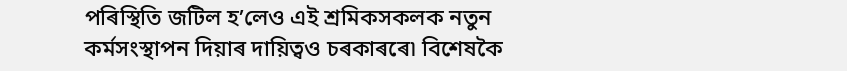পৰিস্থিতি জটিল হ’লেও এই শ্রমিকসকলক নতুন কর্মসংস্থাপন দিয়াৰ দায়িত্বও চৰকাৰৰে৷ বিশেষকৈ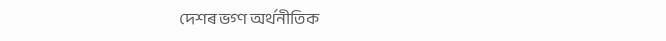দেশৰ ভগ্ণ অর্থনীতিক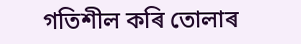গতিশীল কৰি তোলাৰ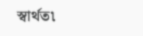স্বার্থত৷